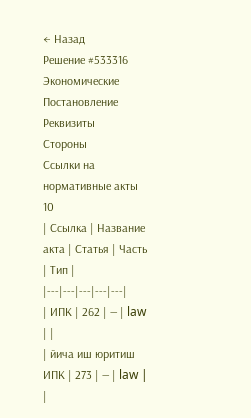← Назад
Решение #533316 Экономические
Постановление
Реквизиты
Стороны
Ссылки на нормативные акты
10
| Ссылка | Название акта | Статья | Часть | Тип |
|---|---|---|---|---|
| ИПК | 262 | — | law | |
| йича иш юритиш ИПК | 273 | — | law | |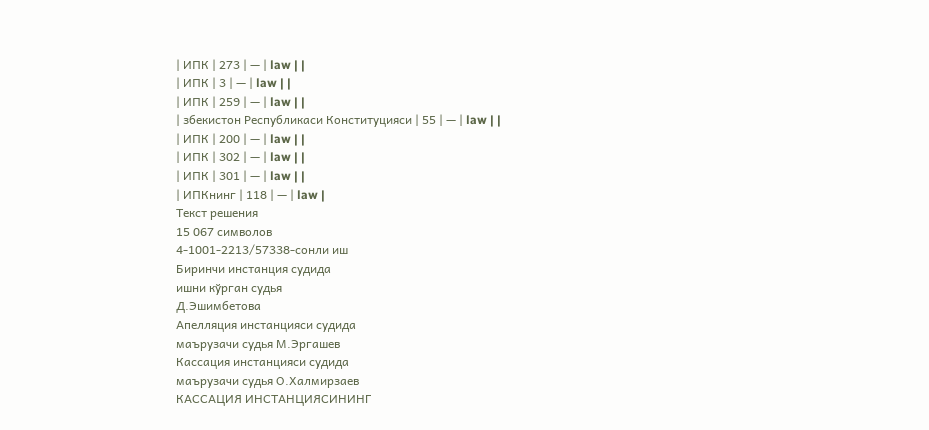| ИПК | 273 | — | law | |
| ИПК | 3 | — | law | |
| ИПК | 259 | — | law | |
| збекистон Республикаси Конституцияси | 55 | — | law | |
| ИПК | 200 | — | law | |
| ИПК | 302 | — | law | |
| ИПК | 301 | — | law | |
| ИПКнинг | 118 | — | law |
Текст решения
15 067 символов
4-1001-2213/57338-сонли иш
Биринчи инстанция судида
ишни кўрган судья
Д.Эшимбетова
Апелляция инстанцияси судида
маърузачи судья М.Эргашев
Кассация инстанцияси судида
маърузачи судья О.Халмирзаев
КАССАЦИЯ ИНСТАНЦИЯСИНИНГ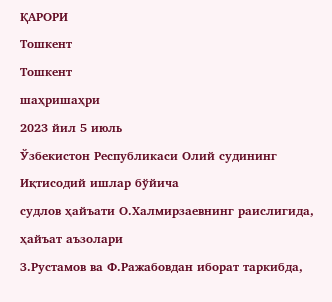ҚАРОРИ
Тошкент
Тошкент
шаҳришаҳри
2023 йил 5 июль
Ўзбекистон Республикаси Олий судининг Иқтисодий ишлар бўйича
судлов ҳайъати О.Халмирзаевнинг раислигида, ҳайъат аъзолари
З.Рустамов ва Ф.Ражабовдан иборат таркибда,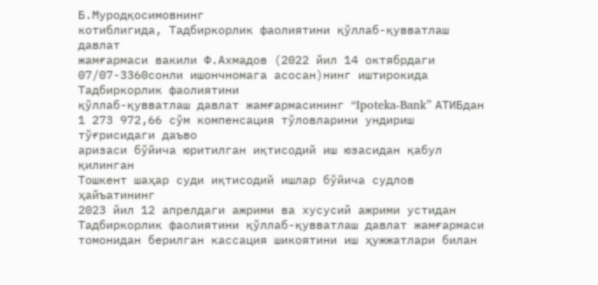Б.Муродқосимовнинг
котиблигида, Тадбиркорлик фаолиятини қўллаб-қувватлаш давлат
жамғармаси вакили Ф.Ахмадов (2022 йил 14 октябрдаги 07/07-3360сонли ишончномага асосан)нинг иштирокида Тадбиркорлик фаолиятини
қўллаб-қувватлаш давлат жамғармасининг “Ipoteka-Bank” АТИБдан
1 273 972,66 сўм компенсация тўловларини ундириш тўғрисидаги даъво
аризаси бўйича юритилган иқтисодий иш юзасидан қабул қилинган
Тошкент шаҳар суди иқтисодий ишлар бўйича судлов ҳайъатининг
2023 йил 12 апрелдаги ажрими ва хусусий ажрими устидан
Тадбиркорлик фаолиятини қўллаб-қувватлаш давлат жамғармаси
томонидан берилган кассация шикоятини иш ҳужжатлари билан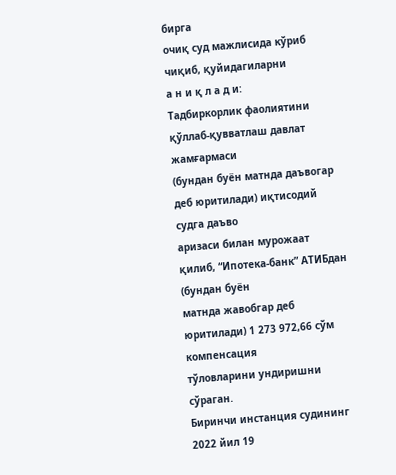бирга
очиқ суд мажлисида кўриб чиқиб, қуйидагиларни
а н и қ л а д и:
Тадбиркорлик фаолиятини қўллаб-қувватлаш давлат жамғармаси
(бундан буён матнда даъвогар деб юритилади) иқтисодий судга даъво
аризаси билан мурожаат қилиб, “Ипотека-банк” АТИБдан (бундан буён
матнда жавобгар деб юритилади) 1 273 972,66 сўм компенсация
тўловларини ундиришни сўраган.
Биринчи инстанция судининг 2022 йил 19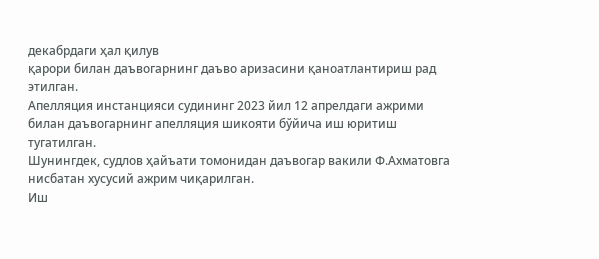декабрдаги ҳал қилув
қарори билан даъвогарнинг даъво аризасини қаноатлантириш рад
этилган.
Апелляция инстанцияси судининг 2023 йил 12 апрелдаги ажрими
билан даъвогарнинг апелляция шикояти бўйича иш юритиш тугатилган.
Шунингдек, судлов ҳайъати томонидан даъвогар вакили Ф.Ахматовга
нисбатан хусусий ажрим чиқарилган.
Иш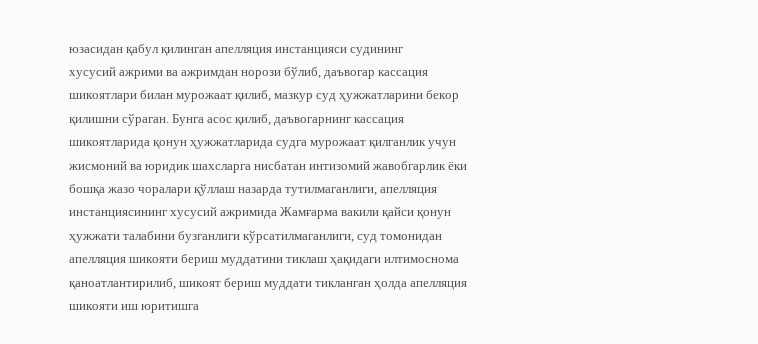юзасидан қабул қилинган апелляция инстанцияси судининг
хусусий ажрими ва ажримдан норози бўлиб, даъвогар кассация
шикоятлари билан мурожаат қилиб, мазкур суд ҳужжатларини бекор
қилишни сўраган. Бунга асос қилиб, даъвогарнинг кассация
шикоятларида қонун ҳужжатларида судга мурожаат қилганлик учун
жисмоний ва юридик шахсларга нисбатан интизомий жавобгарлик ёки
бошқа жазо чоралари қўллаш назарда тутилмаганлиги, апелляция
инстанциясининг хусусий ажримида Жамғарма вакили қайси қонун
ҳужжати талабини бузганлиги кўрсатилмаганлиги, суд томонидан
апелляция шикояти бериш муддатини тиклаш ҳақидаги илтимоснома
қаноатлантирилиб, шикоят бериш муддати тикланган ҳолда апелляция
шикояти иш юритишга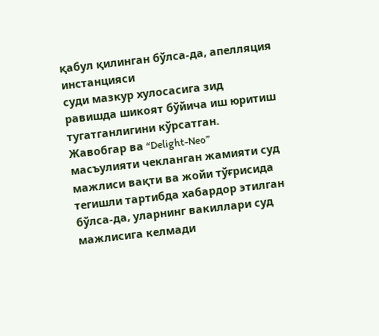қабул қилинган бўлса-да, апелляция инстанцияси
суди мазкур хулосасига зид равишда шикоят бўйича иш юритиш
тугатганлигини кўрсатган.
Жавобгар ва “Delight-Neo” масъулияти чекланган жамияти суд
мажлиси вақти ва жойи тўғрисида тегишли тартибда хабардор этилган
бўлса-да, уларнинг вакиллари суд мажлисига келмади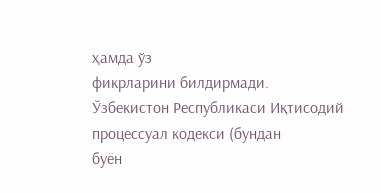ҳамда ўз
фикрларини билдирмади.
Ўзбекистон Республикаси Иқтисодий процессуал кодекси (бундан
буён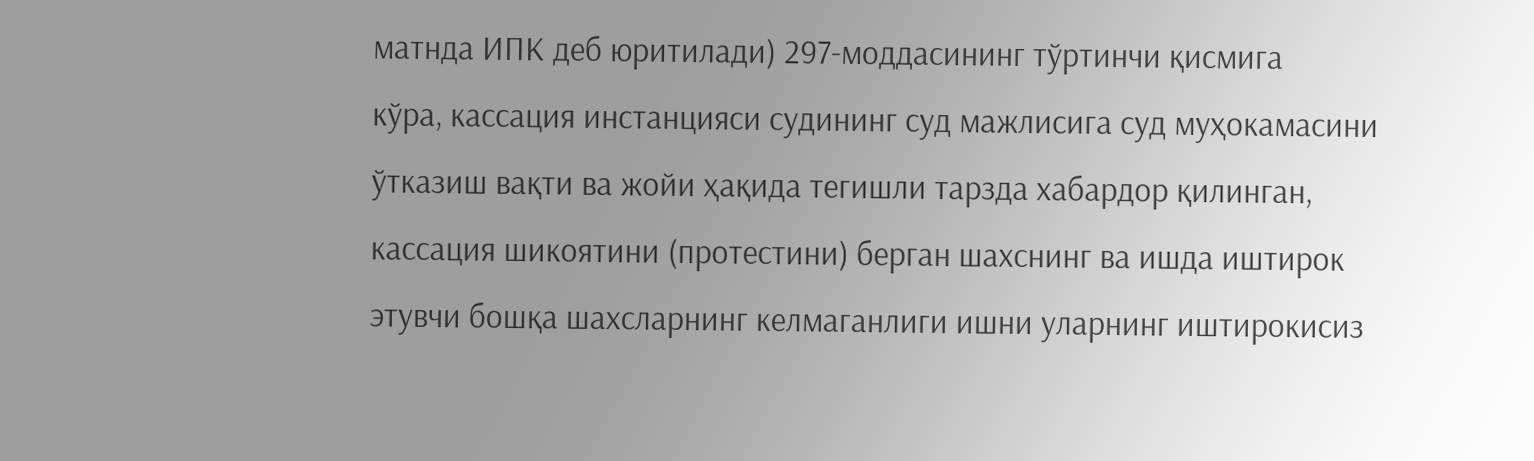матнда ИПК деб юритилади) 297-моддасининг тўртинчи қисмига
кўра, кассация инстанцияси судининг суд мажлисига суд муҳокамасини
ўтказиш вақти ва жойи ҳақида тегишли тарзда хабардор қилинган,
кассация шикоятини (протестини) берган шахснинг ва ишда иштирок
этувчи бошқа шахсларнинг келмаганлиги ишни уларнинг иштирокисиз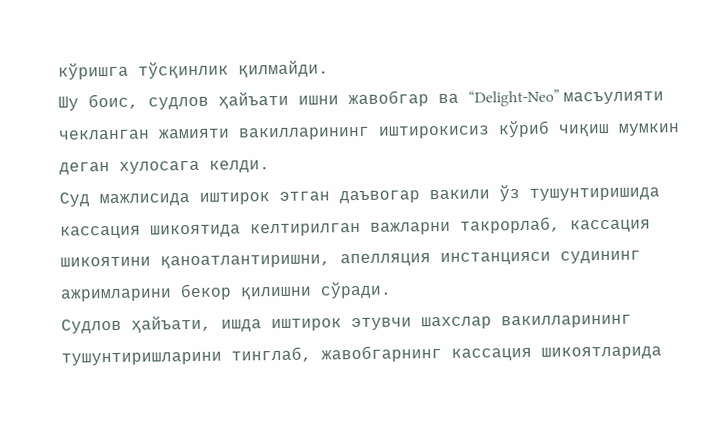кўришга тўсқинлик қилмайди.
Шу боис, судлов ҳайъати ишни жавобгар ва “Delight-Neo” масъулияти
чекланган жамияти вакилларининг иштирокисиз кўриб чиқиш мумкин
деган хулосага келди.
Суд мажлисида иштирок этган даъвогар вакили ўз тушунтиришида
кассация шикоятида келтирилган важларни такрорлаб, кассация
шикоятини қаноатлантиришни, апелляция инстанцияси судининг
ажримларини бекор қилишни сўради.
Судлов ҳайъати, ишда иштирок этувчи шахслар вакилларининг
тушунтиришларини тинглаб, жавобгарнинг кассация шикоятларида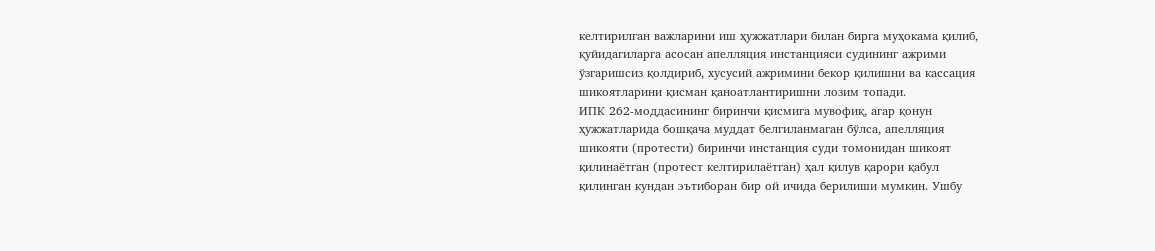келтирилган важларини иш ҳужжатлари билан бирга муҳокама қилиб,
қуйидагиларга асосан апелляция инстанцияси судининг ажрими
ўзгаришсиз қолдириб, хусусий ажримини бекор қилишни ва кассация
шикоятларини қисман қаноатлантиришни лозим топади.
ИПК 262-моддасининг биринчи қисмига мувофиқ, агар қонун
ҳужжатларида бошқача муддат белгиланмаган бўлса, апелляция
шикояти (протести) биринчи инстанция суди томонидан шикоят
қилинаётган (протест келтирилаётган) ҳал қилув қарори қабул
қилинган кундан эътиборан бир ой ичида берилиши мумкин. Ушбу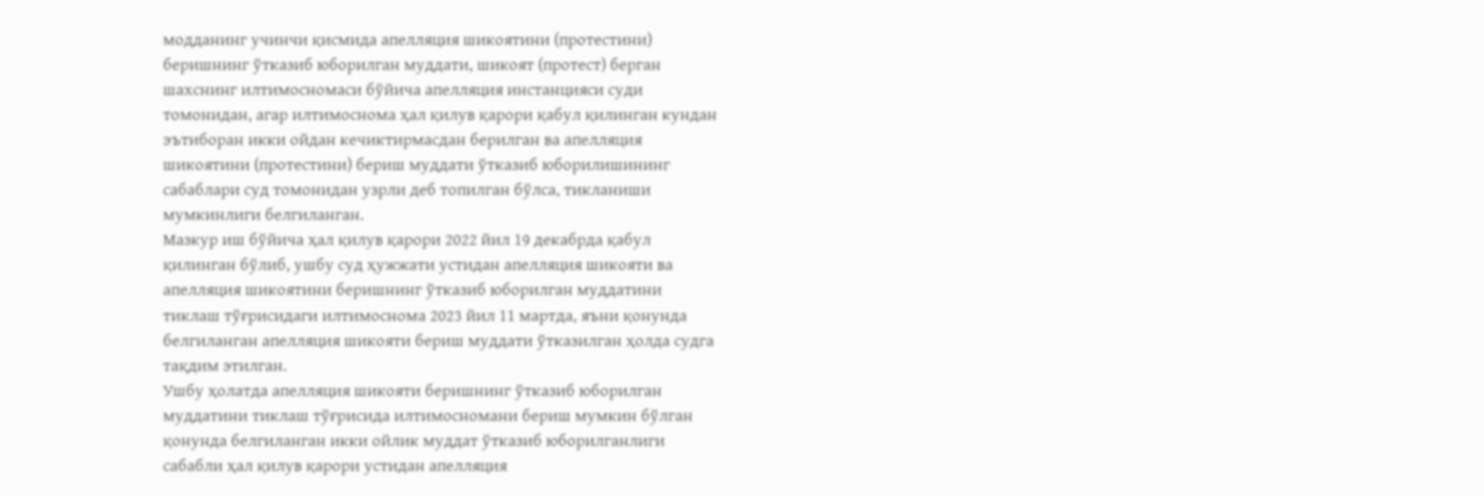модданинг учинчи қисмида апелляция шикоятини (протестини)
беришнинг ўтказиб юборилган муддати, шикоят (протест) берган
шахснинг илтимосномаси бўйича апелляция инстанцияси суди
томонидан, агар илтимоснома ҳал қилув қарори қабул қилинган кундан
эътиборан икки ойдан кечиктирмасдан берилган ва апелляция
шикоятини (протестини) бериш муддати ўтказиб юборилишининг
сабаблари суд томонидан узрли деб топилган бўлса, тикланиши
мумкинлиги белгиланган.
Мазкур иш бўйича ҳал қилув қарори 2022 йил 19 декабрда қабул
қилинган бўлиб, ушбу суд ҳужжати устидан апелляция шикояти ва
апелляция шикоятини беришнинг ўтказиб юборилган муддатини
тиклаш тўғрисидаги илтимоснома 2023 йил 11 мартда, яъни қонунда
белгиланган апелляция шикояти бериш муддати ўтказилган ҳолда судга
тақдим этилган.
Ушбу ҳолатда апелляция шикояти беришнинг ўтказиб юборилган
муддатини тиклаш тўғрисида илтимосномани бериш мумкин бўлган
қонунда белгиланган икки ойлик муддат ўтказиб юборилганлиги
сабабли ҳал қилув қарори устидан апелляция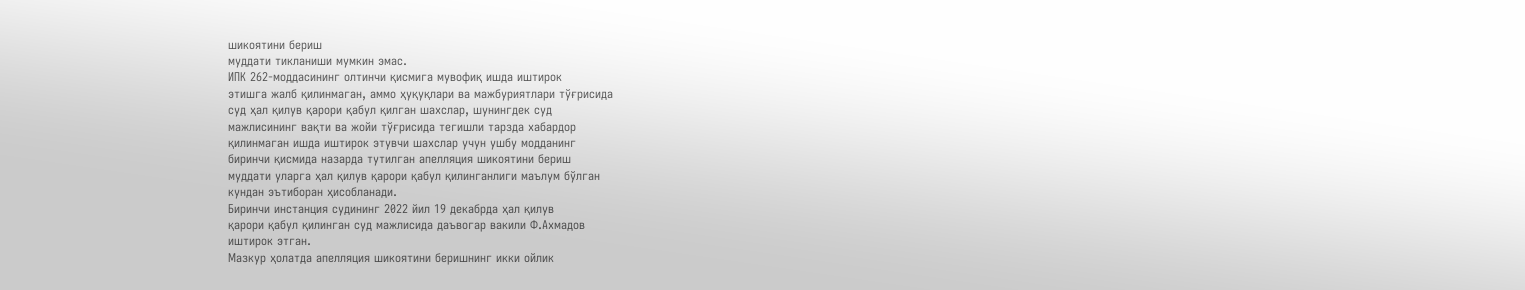шикоятини бериш
муддати тикланиши мумкин эмас.
ИПК 262-моддасининг олтинчи қисмига мувофиқ ишда иштирок
этишга жалб қилинмаган, аммо ҳуқуқлари ва мажбуриятлари тўғрисида
суд ҳал қилув қарори қабул қилган шахслар, шунингдек суд
мажлисининг вақти ва жойи тўғрисида тегишли тарзда хабардор
қилинмаган ишда иштирок этувчи шахслар учун ушбу модданинг
биринчи қисмида назарда тутилган апелляция шикоятини бериш
муддати уларга ҳал қилув қарори қабул қилинганлиги маълум бўлган
кундан эътиборан ҳисобланади.
Биринчи инстанция судининг 2022 йил 19 декабрда ҳал қилув
қарори қабул қилинган суд мажлисида даъвогар вакили Ф.Ахмадов
иштирок этган.
Мазкур ҳолатда апелляция шикоятини беришнинг икки ойлик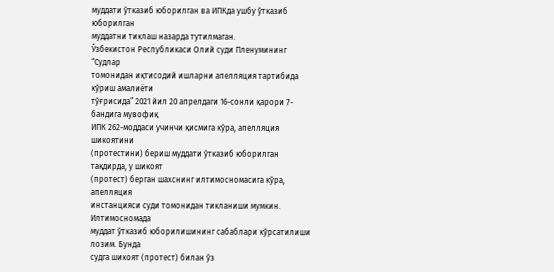муддати ўтказиб юборилган ва ИПКда ушбу ўтказиб юборилган
муддатни тиклаш назарда тутилмаган.
Ўзбекистон Республикаси Олий суди Пленумининг “Судлар
томонидан иқтисодий ишларни апелляция тартибида кўриш амалиёти
тўғрисида” 2021 йил 20 апрелдаги 16-сонли қарори 7-бандига мувофиқ
ИПК 262-моддаси учинчи қисмига кўра, апелляция шикоятини
(протестини) бериш муддати ўтказиб юборилган тақдирда, у шикоят
(протест) берган шахснинг илтимосномасига кўра, апелляция
инстанцияси суди томонидан тикланиши мумкин. Илтимосномада
муддат ўтказиб юборилишининг сабаблари кўрсатилиши лозим. Бунда
судга шикоят (протест) билан ўз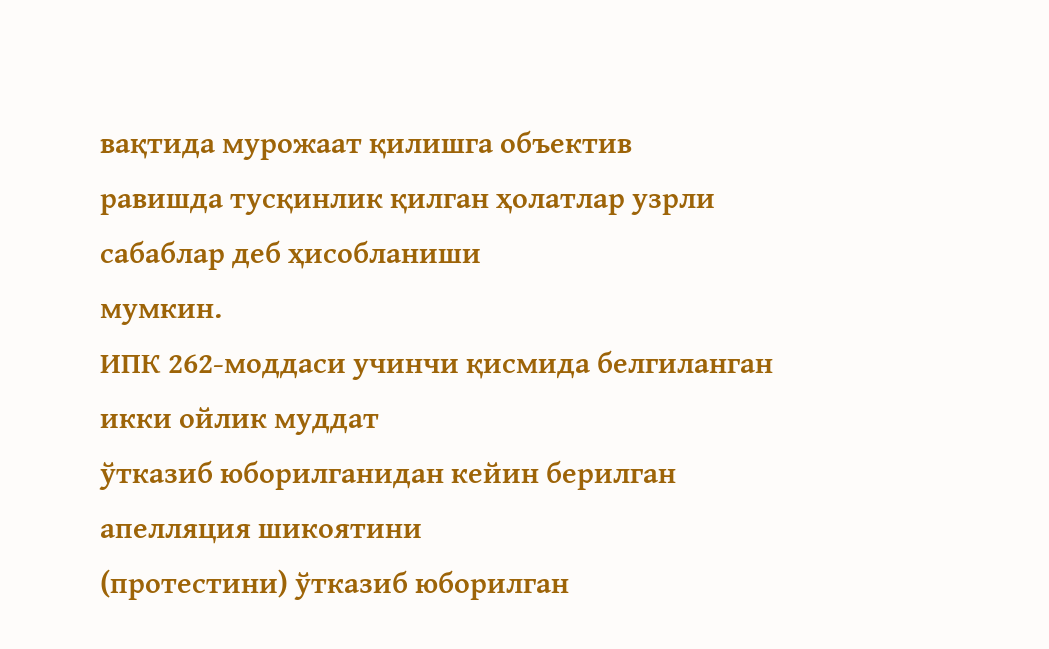вақтида мурожаат қилишга объектив
равишда тусқинлик қилган ҳолатлар узрли сабаблар деб ҳисобланиши
мумкин.
ИПК 262-моддаси учинчи қисмида белгиланган икки ойлик муддат
ўтказиб юборилганидан кейин берилган апелляция шикоятини
(протестини) ўтказиб юборилган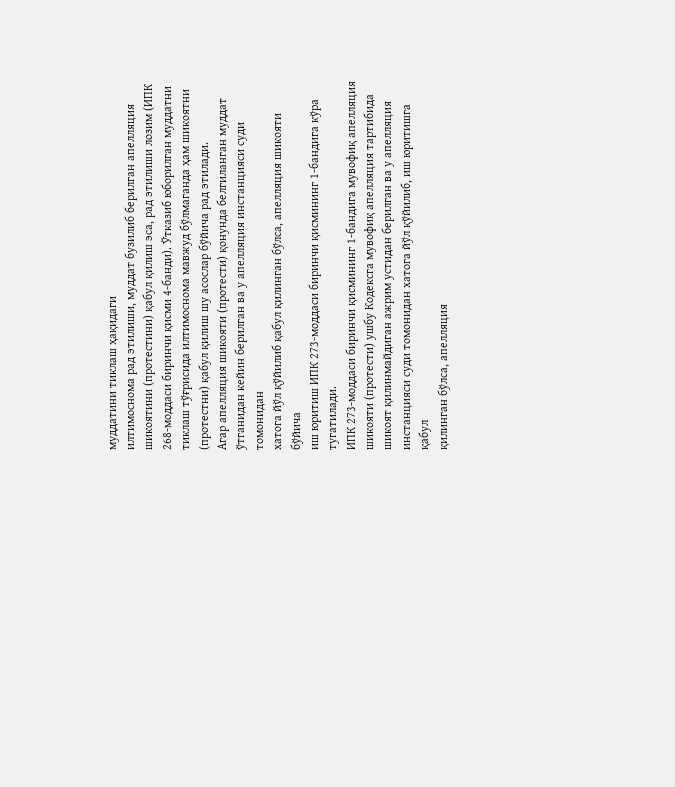муддатини тиклаш ҳақидаги
илтимоснома рад этилиши, муддат бузилиб берилган апелляция
шикоятини (протестини) қабул қилиш эса, рад этилиши лозим (ИПК
268-моддаси биринчи қисми 4-банди). Ўтказиб юборилган муддатни
тиклаш тўғрисида илтимоснома мавжуд бўлмаганда ҳам шикоятни
(протестни) қабул қилиш шу асослар бўйича рад этилади.
Агар апелляция шикояти (протести) қонунда белгиланган муддат
ўтганидан кейин берилган ва у апелляция инстанцияси суди томонидан
хатога йўл қўйилиб қабул қилинган бўлса, апелляция шикояти бўйича
иш юритиш ИПК 273-моддаси биринчи қисмининг 1-бандига кўра
тугатилади.
ИПК 273-моддаси биринчи қисмининг 1-бандига мувофиқ апелляция
шикояти (протести) ушбу Кодексга мувофиқ апелляция тартибида
шикоят қилинмайдиган ажрим устидан берилган ва у апелляция
инстанцияси суди томонидан хатога йўл қўйилиб, иш юритишга қабул
қилинган бўлса, апелляция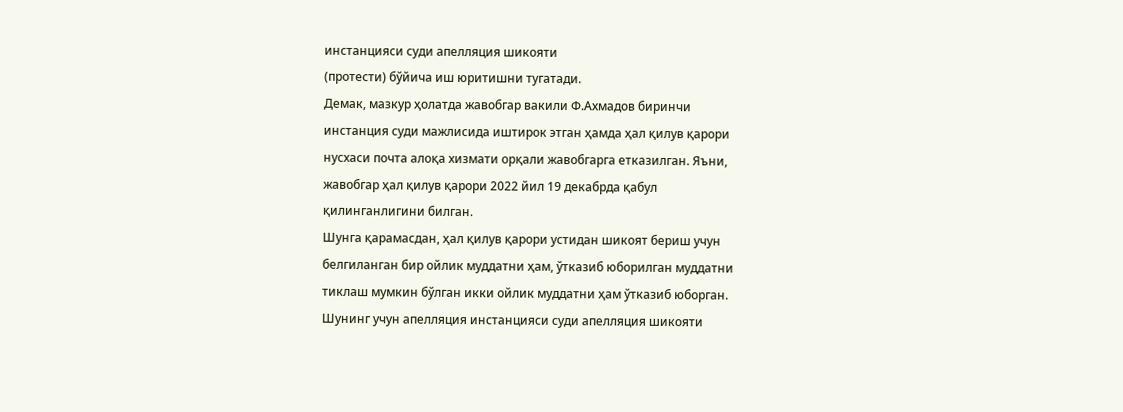инстанцияси суди апелляция шикояти
(протести) бўйича иш юритишни тугатади.
Демак, мазкур ҳолатда жавобгар вакили Ф.Ахмадов биринчи
инстанция суди мажлисида иштирок этган ҳамда ҳал қилув қарори
нусхаси почта алоқа хизмати орқали жавобгарга етказилган. Яъни,
жавобгар ҳал қилув қарори 2022 йил 19 декабрда қабул
қилинганлигини билган.
Шунга қарамасдан, ҳал қилув қарори устидан шикоят бериш учун
белгиланган бир ойлик муддатни ҳам, ўтказиб юборилган муддатни
тиклаш мумкин бўлган икки ойлик муддатни ҳам ўтказиб юборган.
Шунинг учун апелляция инстанцияси суди апелляция шикояти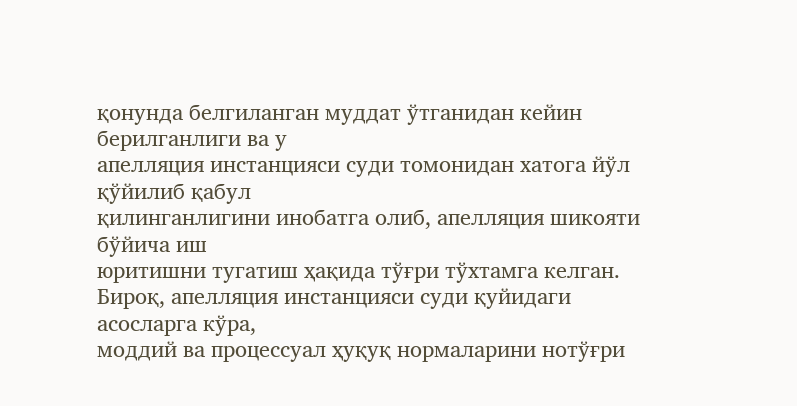қонунда белгиланган муддат ўтганидан кейин берилганлиги ва у
апелляция инстанцияси суди томонидан хатога йўл қўйилиб қабул
қилинганлигини инобатга олиб, апелляция шикояти бўйича иш
юритишни тугатиш ҳақида тўғри тўхтамга келган.
Бироқ, апелляция инстанцияси суди қуйидаги асосларга кўра,
моддий ва процессуал ҳуқуқ нормаларини нотўғри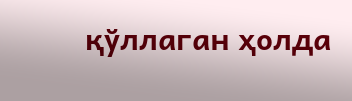қўллаган ҳолда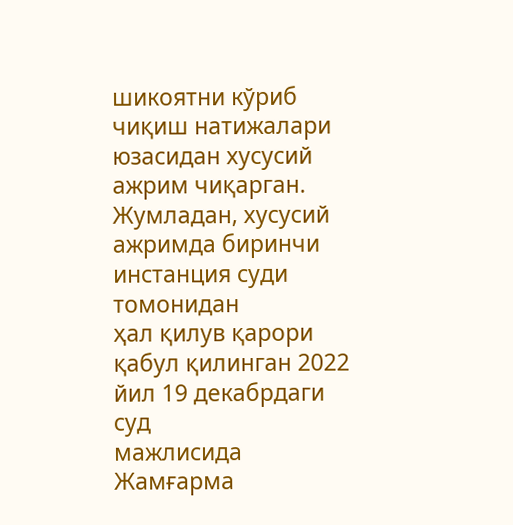шикоятни кўриб чиқиш натижалари юзасидан хусусий ажрим чиқарган.
Жумладан, хусусий ажримда биринчи инстанция суди томонидан
ҳал қилув қарори қабул қилинган 2022 йил 19 декабрдаги суд
мажлисида Жамғарма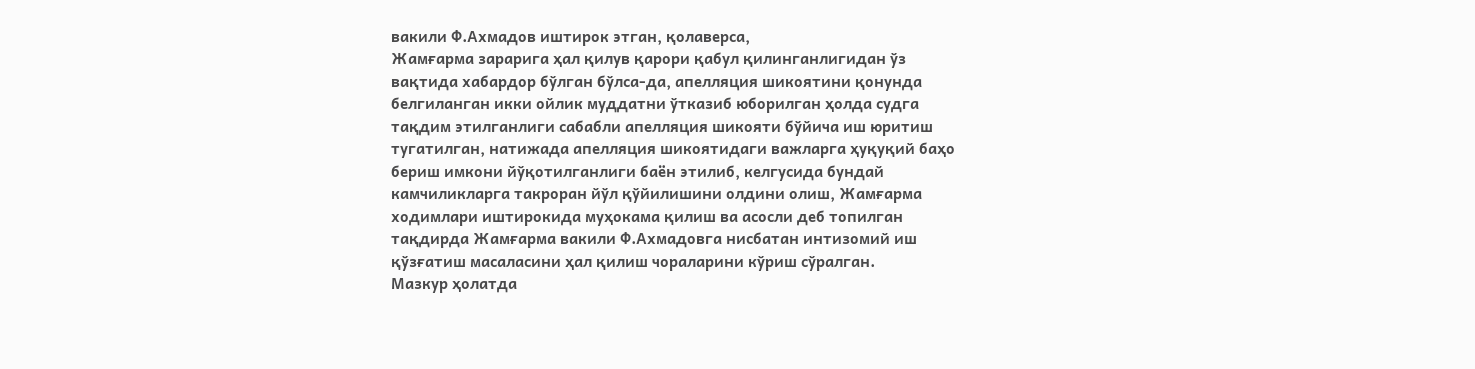вакили Ф.Ахмадов иштирок этган, қолаверса,
Жамғарма зарарига ҳал қилув қарори қабул қилинганлигидан ўз
вақтида хабардор бўлган бўлса-да, апелляция шикоятини қонунда
белгиланган икки ойлик муддатни ўтказиб юборилган ҳолда судга
тақдим этилганлиги сабабли апелляция шикояти бўйича иш юритиш
тугатилган, натижада апелляция шикоятидаги важларга ҳуқуқий баҳо
бериш имкони йўқотилганлиги баён этилиб, келгусида бундай
камчиликларга такроран йўл қўйилишини олдини олиш, Жамғарма
ходимлари иштирокида муҳокама қилиш ва асосли деб топилган
тақдирда Жамғарма вакили Ф.Ахмадовга нисбатан интизомий иш
қўзғатиш масаласини ҳал қилиш чораларини кўриш сўралган.
Мазкур ҳолатда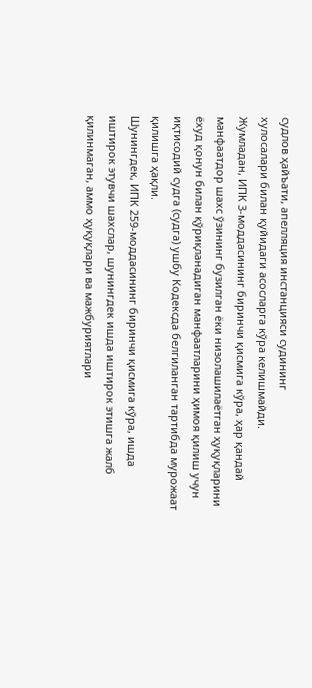судлов ҳайъати, апелляция инстанцияси судининг
хулосалари билан қуйидаги асосларга кўра келишмайди.
Жумладан, ИПК 3-моддасининг биринчи қисмига кўра, ҳар қандай
манфаатдор шахс ўзининг бузилган ёки низолашилаётган ҳуқуқларини
ёхуд қонун билан қўриқланадиган манфаатларини ҳимоя қилиш учун
иқтисодий судга (судга) ушбу Кодексда белгиланган тартибда мурожаат
қилишга ҳақли.
Шунингдек, ИПК 259-моддасининг биринчи қисмига кўра, ишда
иштирок этувчи шахслар, шунингдек ишда иштирок этишга жалб
қилинмаган, аммо ҳуқуқлари ва мажбуриятлари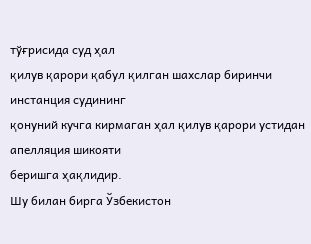тўғрисида суд ҳал
қилув қарори қабул қилган шахслар биринчи инстанция судининг
қонуний кучга кирмаган ҳал қилув қарори устидан апелляция шикояти
беришга ҳақлидир.
Шу билан бирга Ўзбекистон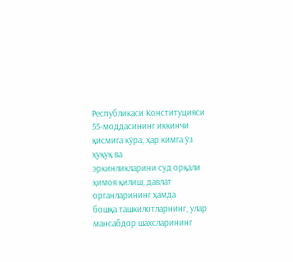Республикаси Конституцияси
55-моддасининг иккинчи қисмига кўра, ҳар кимга ўз ҳуқуқ ва
эркинликларини суд орқали ҳимоя қилиш, давлат органларининг ҳамда
бошқа ташкилотларнинг, улар мансабдор шахсларининг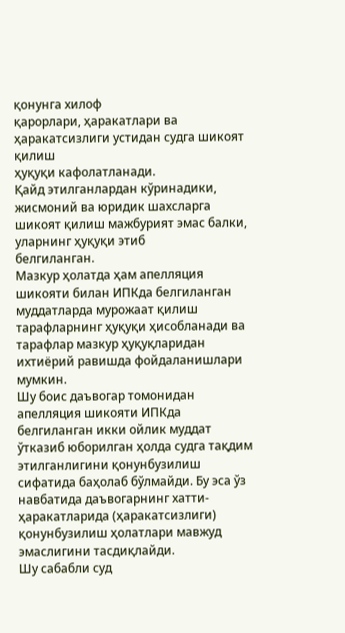қонунга хилоф
қарорлари, ҳаракатлари ва ҳаракатсизлиги устидан судга шикоят қилиш
ҳуқуқи кафолатланади.
Қайд этилганлардан кўринадики, жисмоний ва юридик шахсларга
шикоят қилиш мажбурият эмас балки, уларнинг ҳуқуқи этиб
белгиланган.
Мазкур ҳолатда ҳам апелляция шикояти билан ИПКда белгиланган
муддатларда мурожаат қилиш тарафларнинг ҳуқуқи ҳисобланади ва
тарафлар мазкур ҳуқуқларидан ихтиёрий равишда фойдаланишлари
мумкин.
Шу боис даъвогар томонидан апелляция шикояти ИПКда
белгиланган икки ойлик муддат ўтказиб юборилган ҳолда судга тақдим
этилганлигини қонунбузилиш сифатида баҳолаб бўлмайди. Бу эса ўз
навбатида даъвогарнинг хатти-ҳаракатларида (ҳаракатсизлиги)
қонунбузилиш ҳолатлари мавжуд эмаслигини тасдиқлайди.
Шу сабабли суд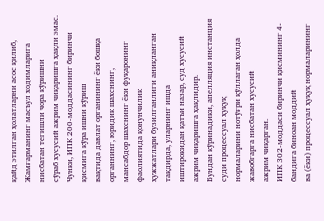қайд этилган ҳолатларни асос қилиб,
Жамғарманинг масъул ходимларига нисбатан тегишли чора кўришни
сўраб хусусий ажрим чиқаришга ҳақли эмас.
Чунки, ИПК 200-моддасининг биринчи қисмига кўра ишни кўриш
вақтида давлат органининг ёки бошқа органнинг, юридик шахснинг,
мансабдор шахснинг ёки фуқаронинг фаолиятида қонунчилик
ҳужжатлари бузилганлиги аниқланган тақдирда, уларнинг ишда
иштирокидан қатъи назар, суд хусусий ажрим чиқаришга ҳақлидир.
Бундан кўринадики, апелляция инстанция суди процессуал ҳуқуқ
нормаларини нотўғри қўллаган ҳолда жавобгарга нисбатан хусусий
ажрим чиқарган.
ИПК 302-моддаси биринчи қисмининг 4-бандига биноан моддий
ва (ёки) процессуал ҳуқуқ нормаларининг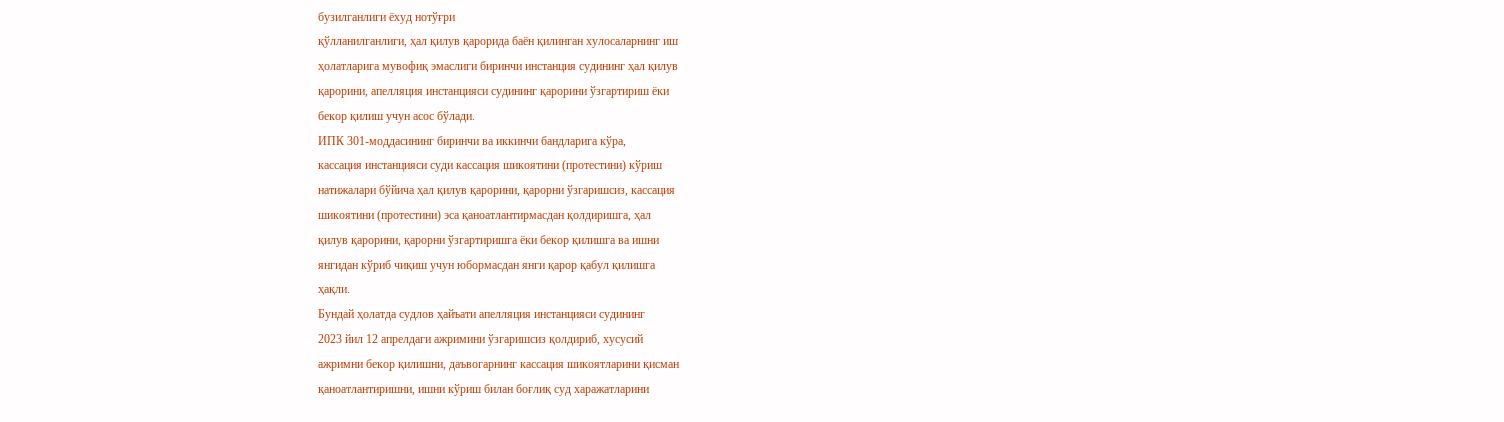бузилганлиги ёхуд нотўғри
қўлланилганлиги, ҳал қилув қарорида баён қилинган хулосаларнинг иш
ҳолатларига мувофиқ эмаслиги биринчи инстанция судининг ҳал қилув
қарорини, апелляция инстанцияси судининг қарорини ўзгартириш ёки
бекор қилиш учун асос бўлади.
ИПК 301-моддасининг биринчи ва иккинчи бандларига кўра,
кассация инстанцияси суди кассация шикоятини (протестини) кўриш
натижалари бўйича ҳал қилув қарорини, қарорни ўзгаришсиз, кассация
шикоятини (протестини) эса қаноатлантирмасдан қолдиришга, ҳал
қилув қарорини, қарорни ўзгартиришга ёки бекор қилишга ва ишни
янгидан кўриб чиқиш учун юбормасдан янги қарор қабул қилишга
ҳақли.
Бундай ҳолатда судлов ҳайъати апелляция инстанцияси судининг
2023 йил 12 апрелдаги ажримини ўзгаришсиз қолдириб, хусусий
ажримни бекор қилишни, даъвогарнинг кассация шикоятларини қисман
қаноатлантиришни, ишни кўриш билан боғлиқ суд харажатларини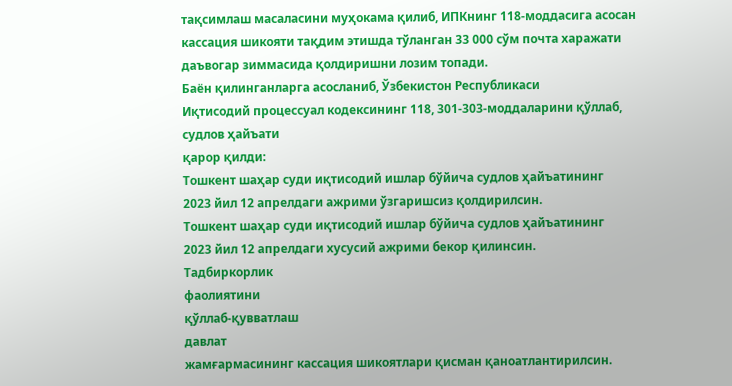тақсимлаш масаласини муҳокама қилиб, ИПКнинг 118-моддасига асосан
кассация шикояти тақдим этишда тўланган 33 000 сўм почта харажати
даъвогар зиммасида қолдиришни лозим топади.
Баён қилинганларга асосланиб, Ўзбекистон Республикаси
Иқтисодий процессуал кодексининг 118, 301-303-моддаларини қўллаб,
судлов ҳайъати
қарор қилди:
Тошкент шаҳар суди иқтисодий ишлар бўйича судлов ҳайъатининг
2023 йил 12 апрелдаги ажрими ўзгаришсиз қолдирилсин.
Тошкент шаҳар суди иқтисодий ишлар бўйича судлов ҳайъатининг
2023 йил 12 апрелдаги хусусий ажрими бекор қилинсин.
Тадбиркорлик
фаолиятини
қўллаб-қувватлаш
давлат
жамғармасининг кассация шикоятлари қисман қаноатлантирилсин.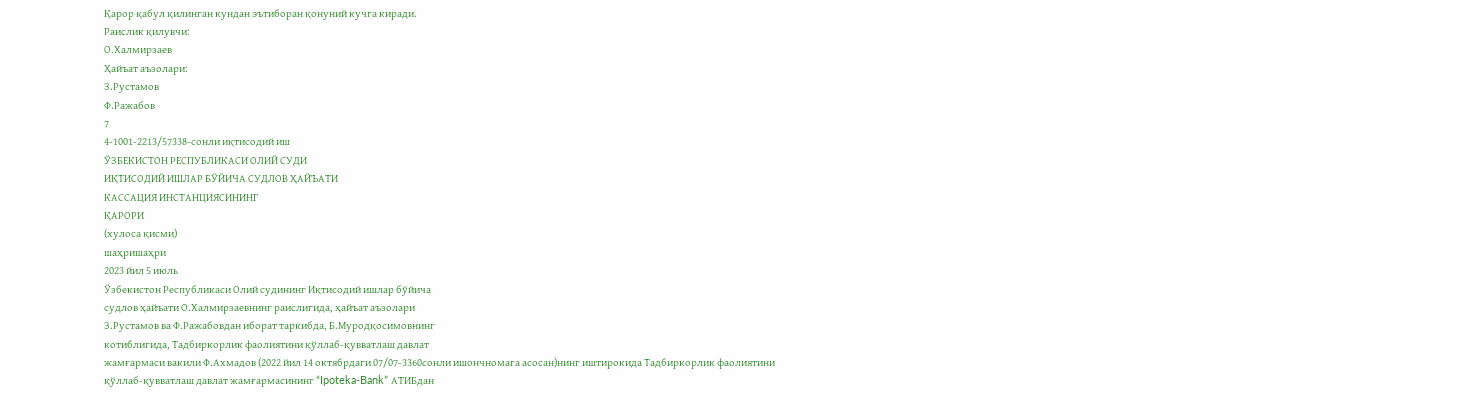Қарор қабул қилинган кундан эътиборан қонуний кучга киради.
Раислик қилувчи:
О.Халмирзаев
Ҳайъат аъзолари:
З.Рустамов
Ф.Ражабов
7
4-1001-2213/57338-сонли иқтисодий иш
ЎЗБЕКИСТОН РЕСПУБЛИКАСИ ОЛИЙ СУДИ
ИҚТИСОДИЙ ИШЛАР БЎЙИЧА СУДЛОВ ҲАЙЪАТИ
КАССАЦИЯ ИНСТАНЦИЯСИНИНГ
ҚАРОРИ
(хулоса қисми)
шаҳришаҳри
2023 йил 5 июль
Ўзбекистон Республикаси Олий судининг Иқтисодий ишлар бўйича
судлов ҳайъати О.Халмирзаевнинг раислигида, ҳайъат аъзолари
З.Рустамов ва Ф.Ражабовдан иборат таркибда, Б.Муродқосимовнинг
котиблигида, Тадбиркорлик фаолиятини қўллаб-қувватлаш давлат
жамғармаси вакили Ф.Ахмадов (2022 йил 14 октябрдаги 07/07-3360сонли ишончномага асосан)нинг иштирокида Тадбиркорлик фаолиятини
қўллаб-қувватлаш давлат жамғармасининг “Ipoteka-Bank” АТИБдан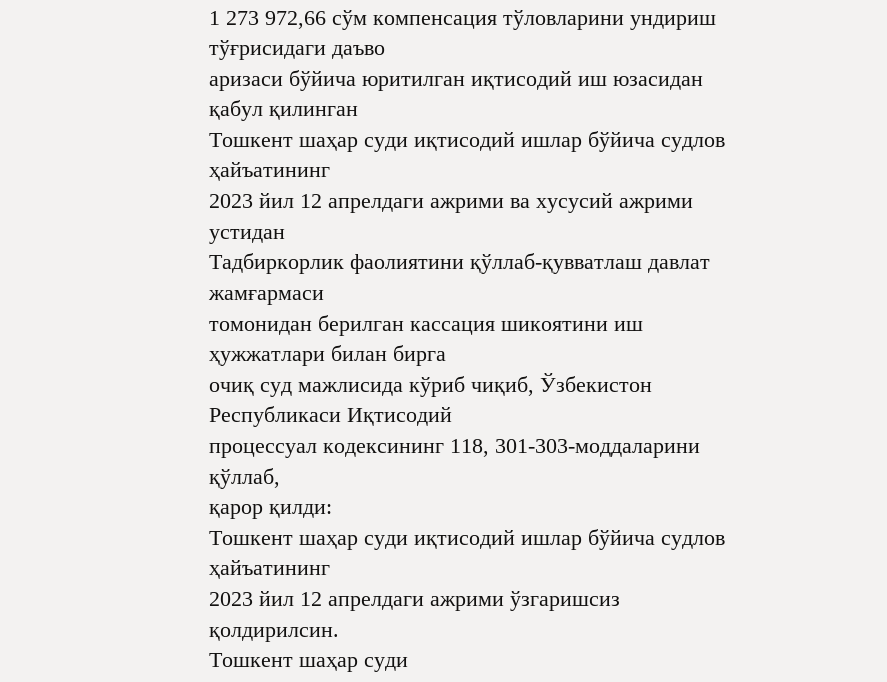1 273 972,66 сўм компенсация тўловларини ундириш тўғрисидаги даъво
аризаси бўйича юритилган иқтисодий иш юзасидан қабул қилинган
Тошкент шаҳар суди иқтисодий ишлар бўйича судлов ҳайъатининг
2023 йил 12 апрелдаги ажрими ва хусусий ажрими устидан
Тадбиркорлик фаолиятини қўллаб-қувватлаш давлат жамғармаси
томонидан берилган кассация шикоятини иш ҳужжатлари билан бирга
очиқ суд мажлисида кўриб чиқиб, Ўзбекистон Республикаси Иқтисодий
процессуал кодексининг 118, 301-303-моддаларини қўллаб,
қарор қилди:
Тошкент шаҳар суди иқтисодий ишлар бўйича судлов ҳайъатининг
2023 йил 12 апрелдаги ажрими ўзгаришсиз қолдирилсин.
Тошкент шаҳар суди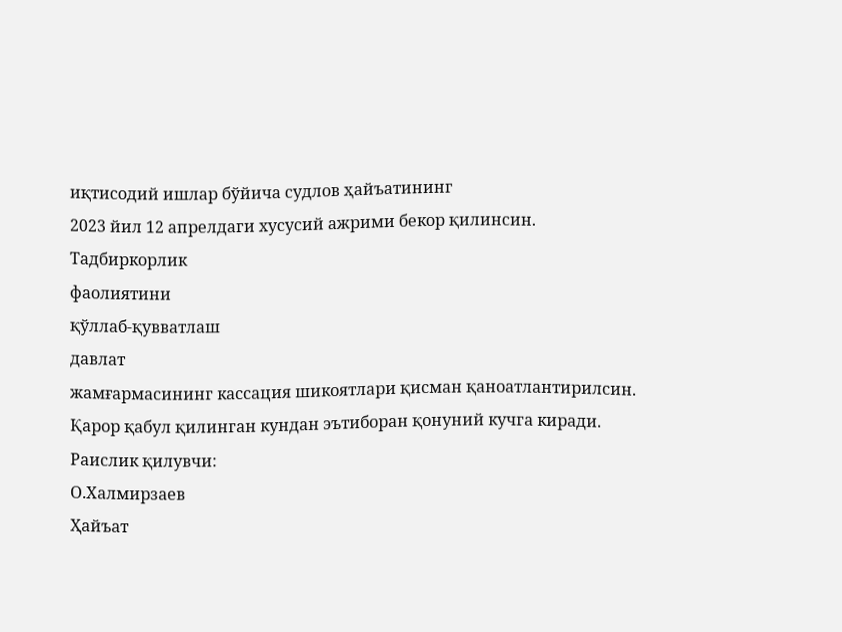иқтисодий ишлар бўйича судлов ҳайъатининг
2023 йил 12 апрелдаги хусусий ажрими бекор қилинсин.
Тадбиркорлик
фаолиятини
қўллаб-қувватлаш
давлат
жамғармасининг кассация шикоятлари қисман қаноатлантирилсин.
Қарор қабул қилинган кундан эътиборан қонуний кучга киради.
Раислик қилувчи:
О.Халмирзаев
Ҳайъат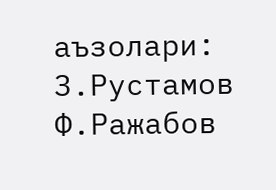аъзолари:
З.Рустамов
Ф.Ражабов